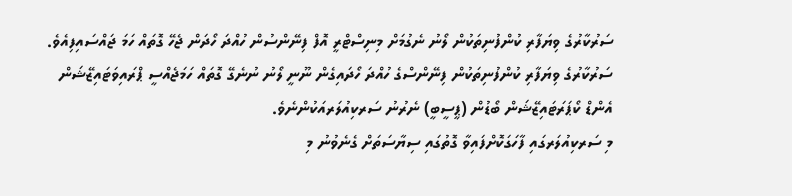ސަރުކާރުގެ ވިޔަފާރި ކުންފުނިތަކުން ލޯނު ނެގުމަށް މިނިސްޓްރީ އޮފް ފިނޭންސުން ހުއްދަ ހޯދަން ޖެހޭ ގޮތައް ހަމަ ޖައްސައިފިއެވެ.
ސަރުކާރުގެ ވިޔަފާރި ކުންފުނިތަކުން ފިނޭންސްގެ ހުއްދަ ހޯދައިގެން ނޫނީ ލޯނު ނުނެގޭ ގޮތައް ހަމަޖެއްސީ ޕްރައިވަޓައިޒޭޝަން އެންޑް ކޯޕަރަޓައިޒޭޝަން ބޯޑުން (ޕީސީބީ) ނެރުނު ސަރކިއުލަރއަކުންނެވެ.
މި ސަރކިއުލަރގައި ފާހަގަކޮށްފައިވާ ގޮތުގައި ސިޔާސަތަށް ގެނެވުނު މި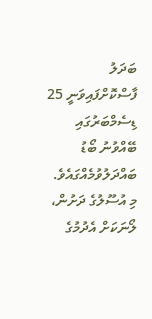ބަދަލު ފާސްކޮށްފައިވަނީ 25 ޑިސެމްބަރުގައި ބޭއްވުނު ބޯޑު ބައްދަލުވުމެއްގައެވެ.
މި އުސޫލުގެ ދަށުން، ލޯނަކަށް އެދުމުގެ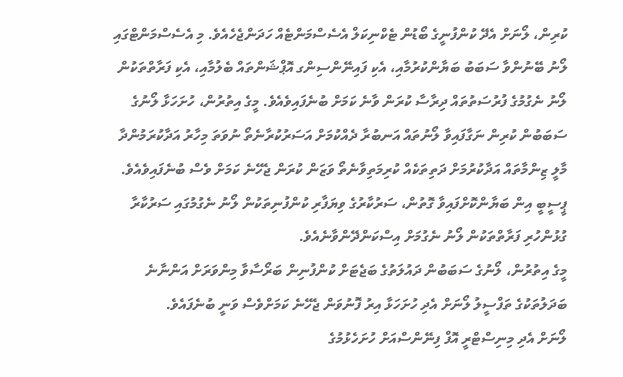ކުރިން، ލޯނަށް އެދޭ ކުންފުނީގެ ބޯޑުން ޓެކްނިކަލް އެސެސްމަންޓެއް ހަދަންޖެހެއެވެ. މި އެސެސްމަންޓްގައި ލޯނު ބޭނުންވާ ސަބަބު ބަޔާންކުރުމާއި، އެކި ފައިނޭންސިންގ އޮޕްޝަންތައް ބެލުމާއި، އެކި ފަރާތްތަކުން ލޯނު ނެގުމުގެ ފުރުސަތުތައް ދިރާސާ ކުރަން ވާނެ ކަމަށް ބުނެފައިވެއެވެ. މީގެ އިތުރުން، ހުށަހަޅާ ލޯނުގެ ސަބަބުން ކުރިން ނަގާފައިވާ ލޯނުތައް އަނބުރާ ދެއްކުމަށް އަސަރުކުރާނެތޯ ނުވަތަ މިހާރު އަދާކުރަމުންދާ މާލީ ޒިންމާތައް އަދާކުރުމަށް ދަތިތަކެއް ކުރިމަތިވާނެތޯ ވަޒަން ކުރަން ޖެހޭނެ ކަމަށް ވެސް ބުނެފައިވެއެވެ.
ޕީސީބީ އިން ބަޔާންކޮށްފައިވާ ގޮތުން، ސަރުކާރުގެ ވިޔަފާރި ކުންފުނިތަކުން ލޯނު ނެގުމުގައި ސަރުކާރާ ގުޅުންހުރި ފަރާތްތަކުން ލޯނު ނެގުމަށް އިސްކަންދޭންވާނެއެވެ.
މީގެ އިތުރުން، ލޯނުގެ ސަބަބުން ދައުލަތުގެ ބަޖެޓަށް ކުންފުނިން ބަރޯސާވާ މިންވަރަށް އަންނާނެ ބަދަލުތަކުގެ ތަފްސީލު ލޯނަށް އެދި ހުށަހަޅާ އިރު ފޮނުވަން ޖެހޭނެ ކަމަށްވެސް ވަނީ ބުނެފައެވެ.
ލޯނަށް އެދި މިނިސްޓްރީ އޮފް ފިނޭންސްއަށް ހުށަހެޅުމުގެ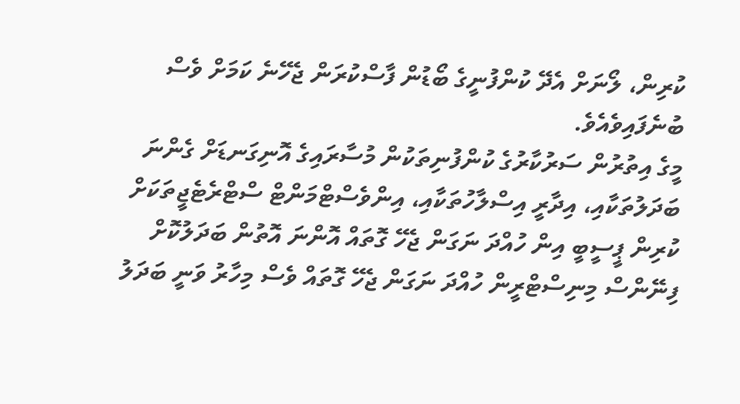ކުރިން، ލޯނަށް އެދޭ ކުންފުނީގެ ބޯޑުން ފާސްކުރަން ޖެހޭނެ ކަމަށް ވެސް ބުނެފައިވެއެވެ.
މީގެ އިތުރުން ސަރުކާރުގެ ކުންފުނިތަކުން މުސާރައިގެ އޮނިގަނޑަށް ގެންނަ ބަދަލުތަކާއި، އިދާރީ އިސްލާހުތަކާއި، އިންވެސްޓްމަންޓް ސްޓްރެޓެޖީތަކަށް ކުރިން ޕީސީބީ އިން ހުއްދަ ނަގަން ޖެހޭ ގޮތައް އޮންނަ އޮތުން ބަދަލުކޮށް ފިނޭންސް މިނިސްޓްރީން ހުއްދަ ނަގަން ޖެހޭ ގޮތައް ވެސް މިހާރު ވަނީ ބަދަލު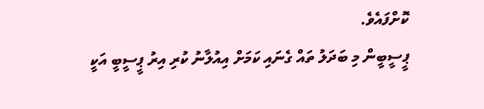ކޮށްފައެވެ.
ޕީސީބީން މި ބަދަލު ތައް ގެނައި ކަމަށް އިއުލާނު ކުރި އިރު ޕީސީބީ އަކީ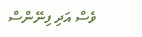ވެސް އަދި ފިނޭންސް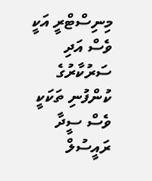މިނިސްޓްރީ އަކީ ވެސް އަދި ސަރުކާރުގެ ކުންފުނި ތަކަކީ ވެސް ސީދާ ރައީސުލް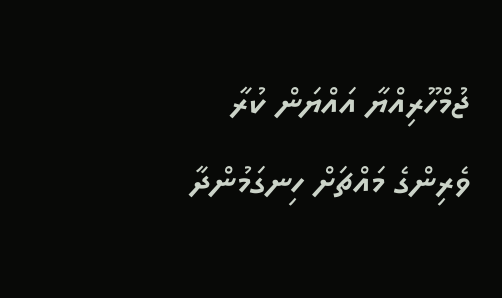ޖުމްހޫރިއްޔާ އައްޔަން ކުރާ ވެރިންގެ މައްޗަށް ހިނގަމުންދާ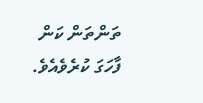ތަންތަން ކަން ފާހަގަ ކުރެވެއެވެ.